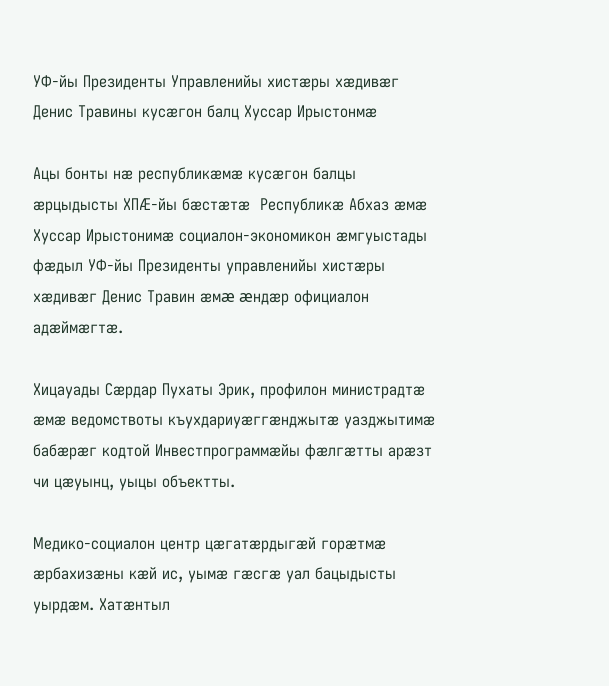УФ-йы Президенты Управленийы хистæры хæдивæг Денис Травины кусæгон балц Хуссар Ирыстонмæ

Ацы бонты нæ республикæмæ кусæгон балцы æрцыдысты ХПÆ-йы бæстæтæ  Республикæ Абхаз æмæ Хуссар Ирыстонимæ социалон-экономикон æмгуыстады фæдыл УФ-йы Президенты управленийы хистæры хæдивæг Денис Травин æмæ æндæр официалон адæймæгтæ.

Хицауады Сæрдар Пухаты Эрик, профилон министрадтæ æмæ ведомствоты къухдариуæггæнджытæ уазджытимæ бабæрæг кодтой Инвестпрограммæйы фæлгæтты арæзт чи цæуынц, уыцы объектты.

Медико-социалон центр цæгатæрдыгæй горæтмæ æрбахизæны кæй ис, уымæ гæсгæ уал бацыдысты уырдæм. Хатæнтыл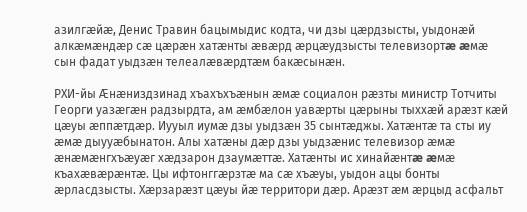азилгæйæ, Денис Травин бацымыдис кодта, чи дзы цæрдзысты, уыдонæй алкæмæндæр сæ цæрæн хатæнты æвæрд æрцæудзысты телевизортæ æмæ сын фадат уыдзæн телеалæвæрдтæм бакæсынæн.

РХИ-йы Æнæниздзинад хъахъхъæнын æмæ социалон рæзты министр Тотчиты Георги уазæгæн радзырдта, ам æмбæлон уавæрты цæрыны тыххæй арæзт кæй цæуы æппæтдæр. Иууыл иумæ дзы уыдзæн 35 сынтæджы. Хатæнтæ та сты иу æмæ дыууæбынатон. Алы хатæны дæр дзы уыдзæнис телевизор æмæ æнæмæнгхъæуæг хæдзарон дзаумæттæ. Хатæнты ис хинайæнтæ æмæ къахæвæрæнтæ. Цы ифтонггæрзтæ ма сæ хъæуы, уыдон ацы бонты æрласдзысты. Хæрзарæзт цæуы йæ территори дæр. Арæзт æм æрцыд асфальт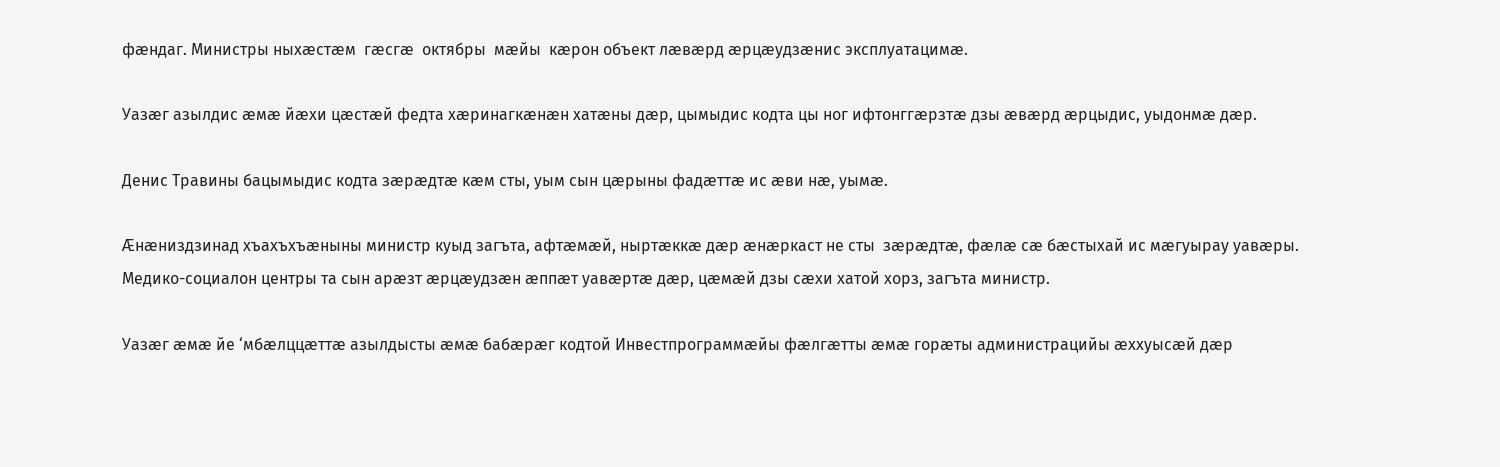фæндаг. Министры ныхæстæм  гæсгæ  октябры  мæйы  кæрон объект лæвæрд æрцæудзæнис эксплуатацимæ.

Уазæг азылдис æмæ йæхи цæстæй федта хæринагкæнæн хатæны дæр, цымыдис кодта цы ног ифтонггæрзтæ дзы æвæрд æрцыдис, уыдонмæ дæр.

Денис Травины бацымыдис кодта зæрæдтæ кæм сты, уым сын цæрыны фадæттæ ис æви нæ, уымæ.

Æнæниздзинад хъахъхъæныны министр куыд загъта, афтæмæй, ныртæккæ дæр æнæркаст не сты  зæрæдтæ, фæлæ сæ бæстыхай ис мæгуырау уавæры. Медико-социалон центры та сын арæзт æрцæудзæн æппæт уавæртæ дæр, цæмæй дзы сæхи хатой хорз, загъта министр.

Уазæг æмæ йе ‘мбæлццæттæ азылдысты æмæ бабæрæг кодтой Инвестпрограммæйы фæлгæтты æмæ горæты администрацийы æххуысæй дæр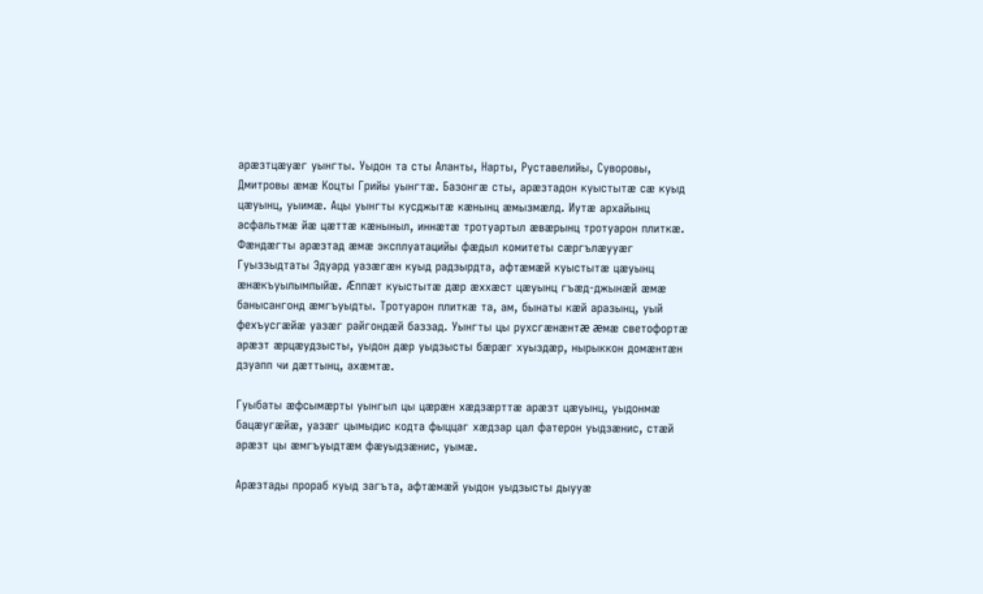арæзтцæуæг уынгты. Уыдон та сты Аланты, Нарты, Руставелийы, Суворовы, Дмитровы æмæ Коцты Грийы уынгтæ. Базонгæ сты, арæзтадон куыстытæ сæ куыд цæуынц, уыимæ. Ацы уынгты кусджытæ кæнынц æмызмæлд. Иутæ архайынц асфальтмæ йæ цæттæ кæныныл, иннæтæ тротуартыл æвæрынц тротуарон плиткæ. Фæндæгты арæзтад æмæ эксплуатацийы фæдыл комитеты сæргълæууæг Гуыззыдтаты Эдуард уазæгæн куыд радзырдта, афтæмæй куыстытæ цæуынц æнæкъуылымпыйæ. Æппæт куыстытæ дæр æххæст цæуынц гъæд-джынæй æмæ банысангонд æмгъуыдты. Тротуарон плиткæ та, ам, бынаты кæй аразынц, уый фехъусгæйæ уазæг райгондæй баззад. Уынгты цы рухсгæнæнтæ æмæ светофортæ арæзт æрцæудзысты, уыдон дæр уыдзысты бæрæг хуыздæр, нырыккон домæнтæн дзуапп чи дæттынц, ахæмтæ.

Гуыбаты æфсымæрты уынгыл цы цæрæн хæдзæрттæ арæзт цæуынц, уыдонмæ бацæугæйæ, уазæг цымыдис кодта фыццаг хæдзар цал фатерон уыдзæнис, стæй арæзт цы æмгъуыдтæм фæуыдзæнис, уымæ.

Арæзтады прораб куыд загъта, афтæмæй уыдон уыдзысты дыууæ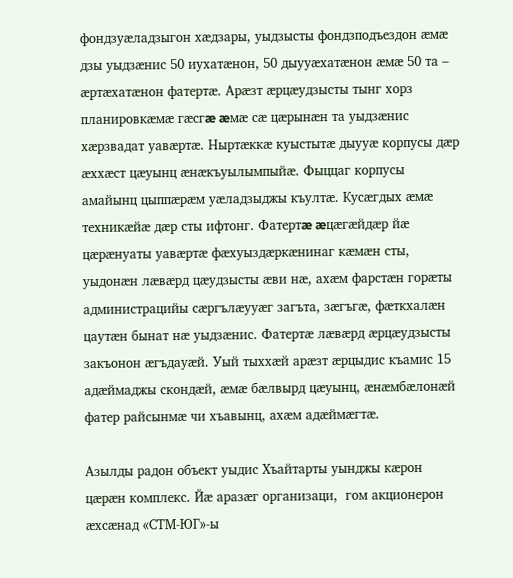фондзуæладзыгон хæдзары, уыдзысты фондзподъездон æмæ дзы уыдзæнис 50 иухатæнон, 50 дыууæхатæнон æмæ 50 та – æртæхатæнон фатертæ. Арæзт æрцæудзысты тынг хорз планировкæмæ гæсгæ æмæ сæ цæрынæн та уыдзæнис хæрзвадат уавæртæ. Ныртæккæ куыстытæ дыууæ корпусы дæр æххæст цæуынц æнæкъуылымпыйæ. Фыццаг корпусы амайынц цыппæрæм уæладзыджы къултæ. Кусæгдых æмæ техникæйæ дæр сты ифтонг. Фатертæ æцæгæйдæр йæ цæрæнуаты уавæртæ фæхуыздæркæнинаг кæмæн сты, уыдонæн лæвæрд цæудзысты æви нæ, ахæм фарстæн горæты администрацийы сæргълæууæг загъта, зæгъгæ, фæткхалæн цаутæн бынат нæ уыдзæнис. Фатертæ лæвæрд æрцæудзысты закъонон æгъдауæй. Уый тыххæй арæзт æрцыдис къамис 15 адæймаджы скондæй, æмæ бæлвырд цæуынц, æнæмбæлонæй фатер райсынмæ чи хъавынц, ахæм адæймæгтæ.

Азылды радон объект уыдис Хъайтарты уынджы кæрон цæрæн комплекс. Йæ аразæг организаци,  гом акционерон æхсæнад «СТМ-ЮГ»-ы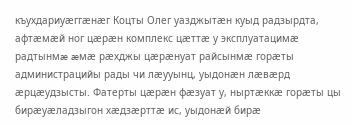къухдариуæггæнæг Коцты Олег уазджытæн куыд радзырдта, афтæмæй ног цæрæн комплекс цæттæ у эксплуатацимæ радтынмæ æмæ рæхджы цæрæнуат райсынмæ горæты администрацийы рады чи лæууынц, уыдонæн лæвæрд æрцæудзысты. Фатерты цæрæн фæзуат у, ныртæккæ горæты цы бирæуæладзыгон хæдзæрттæ ис, уыдонæй бирæ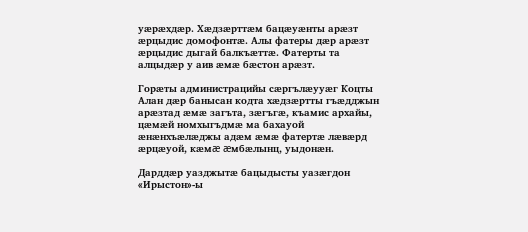уæрæхдæр. Хæдзæрттæм бацæуæнты арæзт æрцыдис домофонтæ. Алы фатеры дæр арæзт æрцыдис дыгай балкъæттæ. Фатерты та алцыдæр у аив æмæ бæстон арæзт.

Горæты администрацийы сæргълæууæг Коцты Алан дæр банысан кодта хæдзæртты гъæдджын арæзтад æмæ загъта, зæгъгæ, къамис архайы, цæмæй номхыгъдмæ ма бахауой æнæнхъæлæджы адæм æмæ фатертæ лæвæрд æрцæуой, кæмæ æмбæлынц, уыдонæн.

Дарддæр уазджытæ бацыдысты уазæгдон «Ирыстон»-ы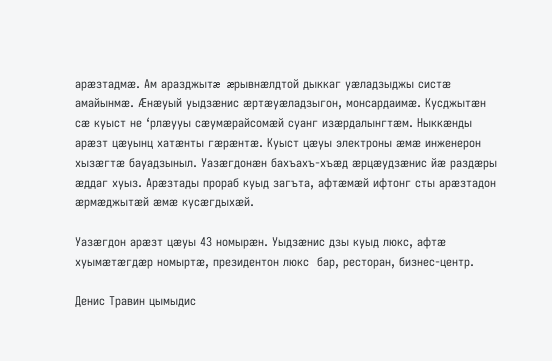арæзтадмæ. Ам аразджытæ æрывнæлдтой дыккаг уæладзыджы систæ амайынмæ. Æнæуый уыдзæнис æртæуæладзыгон, монсардаимæ. Кусджытæн сæ куыст не ‘рлæууы сæумæрайсомæй суанг изæрдалынгтæм. Ныккæнды арæзт цæуынц хатæнты гæрæнтæ. Куыст цæуы электроны æмæ инженерон хызæгтæ бауадзыныл. Уазæгдонæн бахъахъ-хъæд æрцæудзæнис йæ раздæры æддаг хуыз. Арæзтады прораб куыд загъта, афтæмæй ифтонг сты арæзтадон æрмæджытæй æмæ кусæгдыхæй.

Уазæгдон арæзт цæуы 43 номырæн. Уыдзæнис дзы куыд люкс, афтæ хуымæтæгдæр номыртæ, президентон люкс  бар, ресторан, бизнес-центр.

Денис Травин цымыдис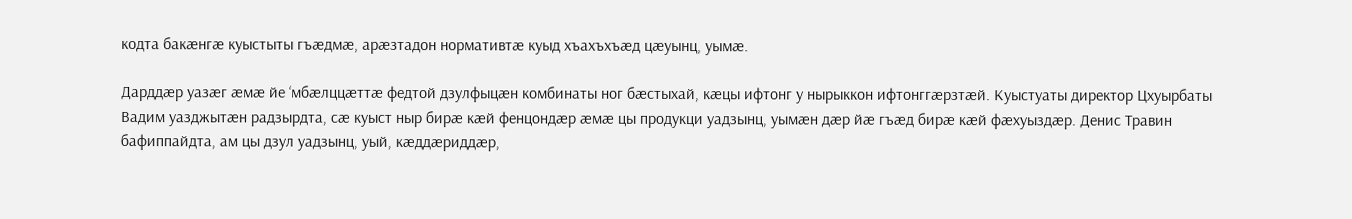кодта бакæнгæ куыстыты гъæдмæ, арæзтадон нормативтæ куыд хъахъхъæд цæуынц, уымæ.

Дарддæр уазæг æмæ йе ‘мбæлццæттæ федтой дзулфыцæн комбинаты ног бæстыхай, кæцы ифтонг у нырыккон ифтонггæрзтæй. Куыстуаты директор Цхуырбаты Вадим уазджытæн радзырдта, сæ куыст ныр бирæ кæй фенцондæр æмæ цы продукци уадзынц, уымæн дæр йæ гъæд бирæ кæй фæхуыздæр. Денис Травин бафиппайдта, ам цы дзул уадзынц, уый, кæддæриддæр,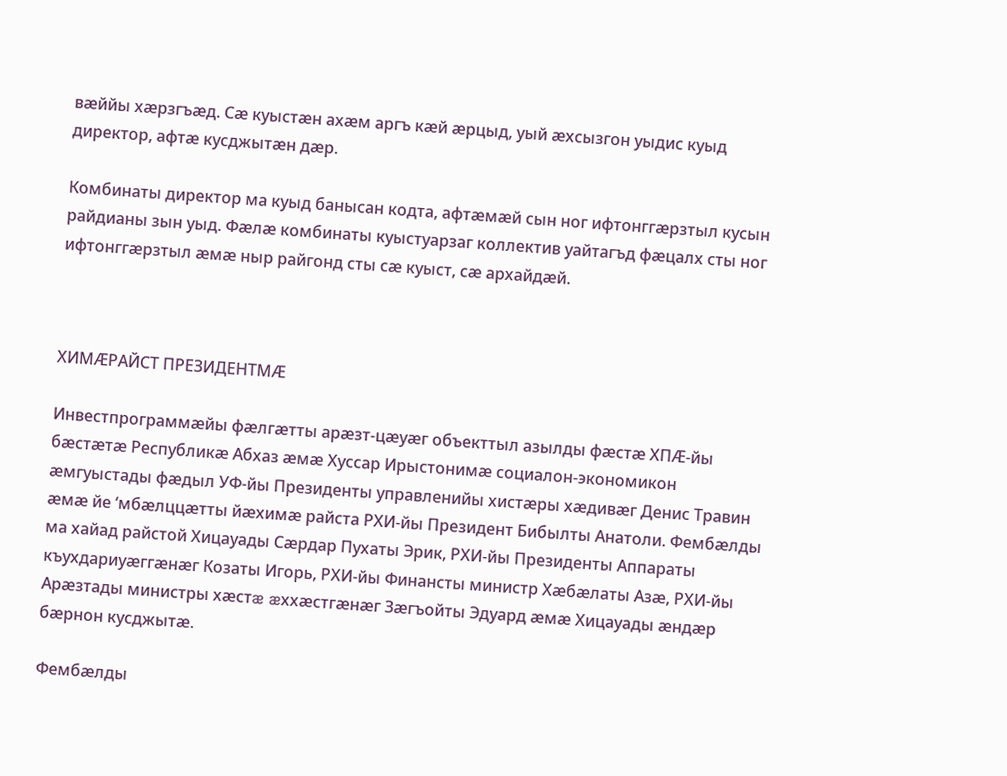вæййы хæрзгъæд. Сæ куыстæн ахæм аргъ кæй æрцыд, уый æхсызгон уыдис куыд директор, афтæ кусджытæн дæр.

Комбинаты директор ма куыд банысан кодта, афтæмæй сын ног ифтонггæрзтыл кусын райдианы зын уыд. Фæлæ комбинаты куыстуарзаг коллектив уайтагъд фæцалх сты ног ифтонггæрзтыл æмæ ныр райгонд сты сæ куыст, сæ архайдæй.



ХИМÆРАЙСТ ПРЕЗИДЕНТМÆ

Инвестпрограммæйы фæлгæтты арæзт-цæуæг объекттыл азылды фæстæ ХПÆ-йы бæстæтæ Республикæ Абхаз æмæ Хуссар Ирыстонимæ социалон-экономикон æмгуыстады фæдыл УФ-йы Президенты управленийы хистæры хæдивæг Денис Травин æмæ йе ‘мбæлццæтты йæхимæ райста РХИ-йы Президент Бибылты Анатоли. Фембæлды ма хайад райстой Хицауады Сæрдар Пухаты Эрик, РХИ-йы Президенты Аппараты къухдариуæггæнæг Козаты Игорь, РХИ-йы Финансты министр Хæбæлаты Азæ, РХИ-йы Арæзтады министры хæстæ æххæстгæнæг Зæгъойты Эдуард æмæ Хицауады æндæр бæрнон кусджытæ.

Фембæлды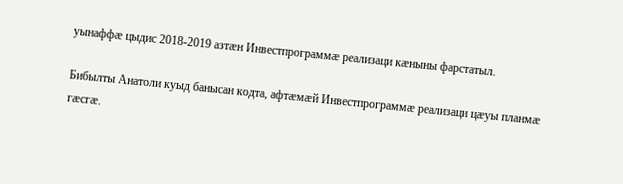уынаффæ цыдис 2018-2019 азтæн Инвестпрограммæ реализаци кæныны фарстатыл.

Бибылты Анатоли куыд банысан кодта, афтæмæй Инвестпрограммæ реализаци цæуы планмæ гæсгæ.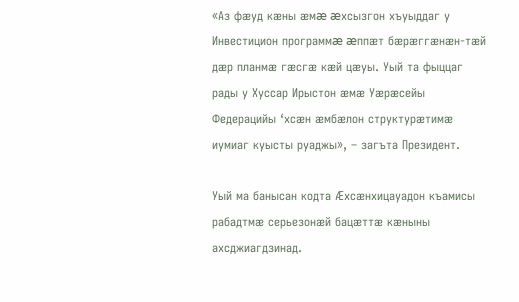«Аз фæуд кæны æмæ æхсызгон хъуыддаг у Инвестицион программæ æппæт бæрæггæнæн-тæй дæр планмæ гæсгæ кæй цæуы. Уый та фыццаг рады у Хуссар Ирыстон æмæ Уæрæсейы Федерацийы ‘хсæн æмбæлон структурæтимæ иумиаг куысты руаджы», – загъта Президент.

Уый ма банысан кодта Æхсæнхицауадон къамисы рабадтмæ серьезонæй бацæттæ кæныны ахсджиагдзинад.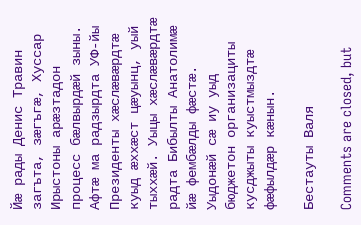Йæ рады Денис Травин загъта, зæгъгæ, Хуссар Ирыстоны арæзтадон процесс бæлвырдæй зыны. Афтæ ма радзырдта УФ-йы Президенты хæслæвæрдтæ куыд æххæст цæуынц, уый тыххæй. Уыцы хæслæвæрдтæ радта Бибылты Анатолимæ йæ фембæлды фæстæ. Уыдонæй сæ иу уыд бюджетон организациты кусджыты куыстмыздтæ фæфылдæр кæнын.

Бестауты Валя

Comments are closed, but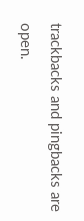trackbacks and pingbacks are open.